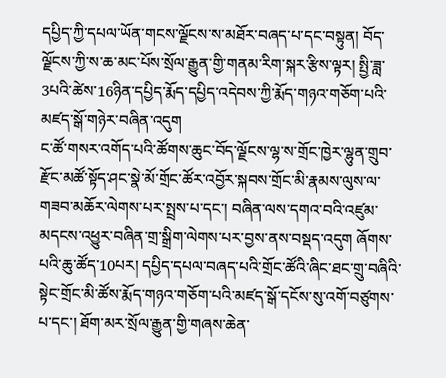དཔྱིད་ཀྱི་དཔལ་ཡོན་གངས་ལྗོངས་ས་མཐོར་བཞད་པ་དང་བསྟུན། བོད་ལྗོངས་ཀྱི་ས་ཆ་མང་པོས་སྲོལ་རྒྱུན་གྱི་གནམ་རིག་སྐར་རྩིས་ལྟར། སྤྱི་ཟླ་3པའི་ཚེས་16ཉིན་དཔྱིད་རྨོད་དཔྱིད་འདེབས་ཀྱི་རྨོད་གཉའ་གཅོག་པའི་མཛད་སྒོ་གཉེར་བཞིན་འདུག
ང་ཚོ་གསར་འགོད་པའི་ཚོགས་ཆུང་བོད་ལྗོངས་ལྷ་ས་གྲོང་ཁྱེར་ལྷུན་གྲུབ་རྫོང་མཚོ་སྟོད་ཤང་སྣེ་མོ་གྲོང་ཚོར་འབྱོར་སྐབས་གྲོང་མི་རྣམས་ལུས་ལ་གཟབ་མཆོར་ལེགས་པར་སྤྲས་པ་དང་། བཞིན་ལས་དགའ་བའི་འཛུམ་མདངས་འཕྱུར་བཞིན་གྲ་སྒྲིག་ལེགས་པར་བྱས་ནས་བསྡད་འདུག ཞོགས་པའི་ཆུ་ཚོད་10པར། དཔྱིད་དཔལ་བཞད་པའི་གྲོང་ཚོའི་ཞིང་ཐང་གྲུ་བཞིའི་སྟེང་གྲོང་མི་ཚོས་རྨོད་གཉའ་གཅོག་པའི་མཛད་སྒོ་དངོས་སུ་འགོ་བཙུགས་པ་དང་། ཐོག་མར་སྲོལ་རྒྱུན་གྱི་གཞས་ཆེན་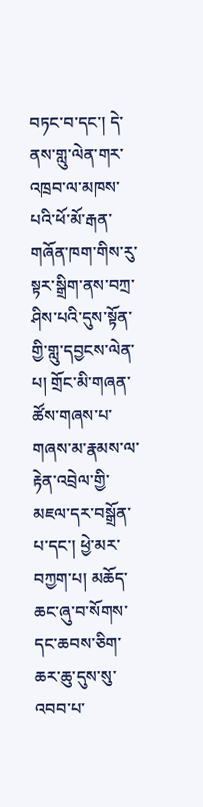བཏང་བ་དང་། དེ་ནས་གླུ་ལེན་གར་འཁྲབ་ལ་མཁས་པའི་ཕོ་མོ་རྒན་གཞོན་ཁག་གིས་རུ་སྟར་སྒྲིག་ནས་བཀྲ་ཤིས་པའི་དུས་སྟོན་གྱི་གླུ་དབྱངས་ལེན་པ། གྲོང་མི་གཞན་ཚོས་གཞས་པ་གཞས་མ་རྣམས་ལ་རྟེན་འབྲེལ་གྱི་མཇལ་དར་བསྒྲོན་པ་དང་། ཕྱེ་མར་བཀྱག་པ། མཆོད་ཆང་ཞུ་བ་སོགས་དང་ཆབས་ཅིག་ཆར་ཆུ་དུས་སུ་འབབ་པ་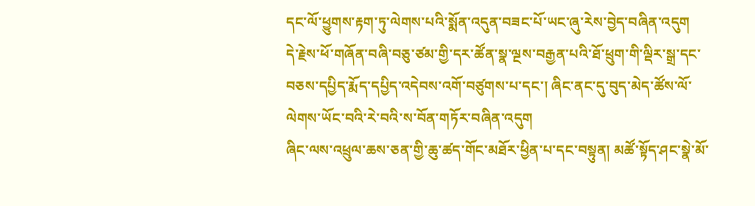དང་ལོ་ཕྱུགས་རྟག་ཏུ་ལེགས་པའི་སྨོན་འདུན་བཟང་པོ་ཡང་ཞུ་རེས་བྱེད་བཞིན་འདུག
དེ་རྗེས་ཕོ་གཞོན་བཞི་བཅུ་ཙམ་གྱི་དར་ཚོན་སྣ་ལྔས་བརྒྱན་པའི་ཐོ་ཕྲུག་གི་ལྡིར་སྒྲ་དང་བཅས་དཔྱིད་རྨོད་དཔྱིད་འདེབས་འགོ་བཙུགས་པ་དང་། ཞིང་ནང་དུ་བུད་མེད་ཚོས་ལོ་ལེགས་ཡོང་བའི་རེ་བའི་ས་བོན་གཏོར་བཞིན་འདུག
ཞིང་ལས་འཕྲུལ་ཆས་ཅན་གྱི་ཆུ་ཚད་གོང་མཐོར་ཕྱིན་པ་དང་བསྟུན། མཚོ་སྟོད་ཤང་སྣེ་མོ་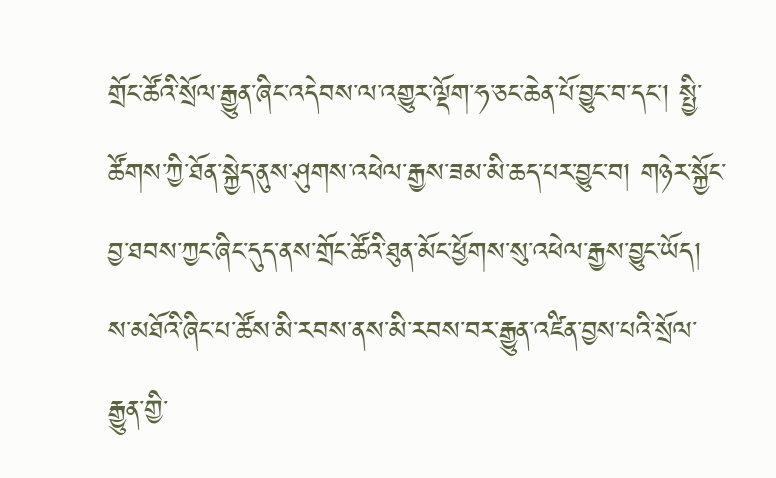གྲོང་ཚོའི་སྲོལ་རྒྱུན་ཞིང་འདེབས་ལ་འགྱུར་ལྡོག་ཧ་ཅང་ཆེན་པོ་བྱུང་བ་དང་། སྤྱི་ཚོགས་ཀྱི་ཐོན་སྐྱེད་ནུས་ཤུགས་འཕེལ་རྒྱས་ཟམ་མི་ཆད་པར་བྱུང་བ། གཉེར་སྐྱོང་བྱ་ཐབས་ཀྱང་ཞིང་དུད་ནས་གྲོང་ཚོའི་ཐུན་མོང་ཕྱོགས་སུ་འཕེལ་རྒྱས་བྱུང་ཡོད།
ས་མཐོའི་ཞིང་པ་ཚོས་མི་རབས་ནས་མི་རབས་བར་རྒྱུན་འཛིན་བྱས་པའི་སྲོལ་རྒྱུན་གྱི་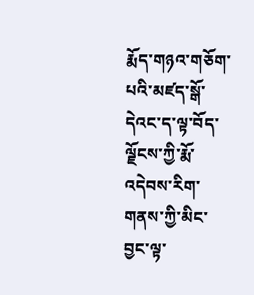རྨོད་གཉའ་གཅོག་པའི་མཛད་སྒོ་དེའང་ད་ལྟ་བོད་ལྗོངས་ཀྱི་རྨོ་འདེབས་རིག་གནས་ཀྱི་མིང་བྱང་ལྟ་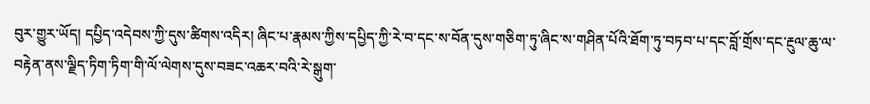བུར་གྱུར་ཡོད། དཔྱིད་འདེབས་ཀྱི་དུས་ཚིགས་འདིར། ཞིང་པ་རྣམས་ཀྱིས་དཔྱིད་ཀྱི་རེ་བ་དང་ས་བོན་དུས་གཅིག་ཏུ་ཞིང་ས་གཤིན་པོའི་ཐོག་ཏུ་བཏབ་པ་དང་བློ་གྲོས་དང་རྔུལ་ཆུ་ལ་བརྟེན་ནས་ལྗིད་ཏིག་ཏིག་གི་ལོ་ལེགས་དུས་བཟང་འཆར་བའི་རེ་སྒུག་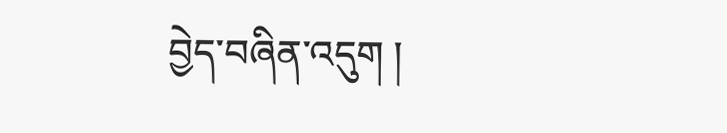བྱེད་བཞིན་འདུག །